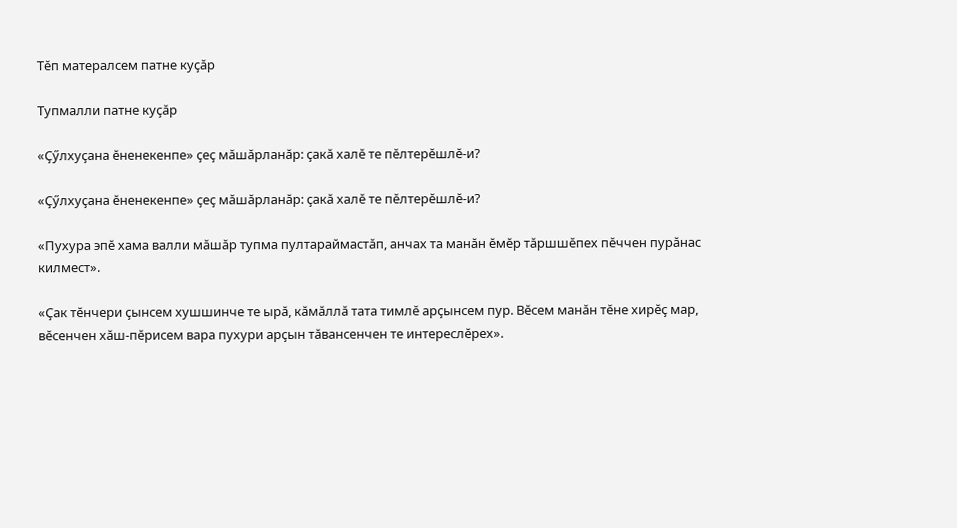Тӗп матералсем патне куҫӑр

Тупмалли патне куҫӑр

«Ҫӳлхуҫана ӗненекенпе» ҫеҫ мӑшӑрланӑр: ҫакӑ халӗ те пӗлтерӗшлӗ-и?

«Ҫӳлхуҫана ӗненекенпе» ҫеҫ мӑшӑрланӑр: ҫакӑ халӗ те пӗлтерӗшлӗ-и?

«Пухура эпӗ хама валли мӑшӑр тупма пултараймастӑп, анчах та манӑн ӗмӗр тӑршшӗпех пӗччен пурӑнас килмест».

«Ҫак тӗнчери ҫынсем хушшинче те ырӑ, кӑмӑллӑ тата тимлӗ арҫынсем пур. Вӗсем манӑн тӗне хирӗҫ мар, вӗсенчен хӑш-пӗрисем вара пухури арҫын тӑвансенчен те интереслӗрех».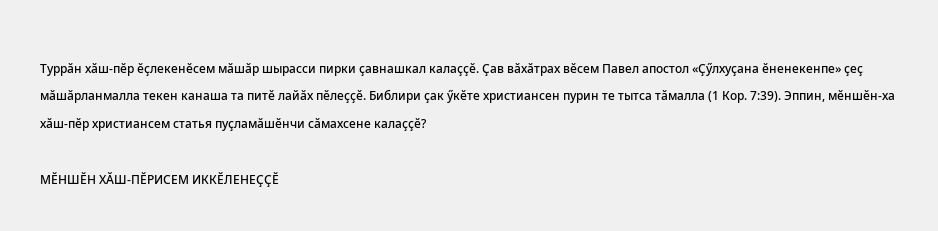Туррӑн хӑш-пӗр ӗҫлекенӗсем мӑшӑр шырасси пирки ҫавнашкал калаҫҫӗ. Ҫав вӑхӑтрах вӗсем Павел апостол «Ҫӳлхуҫана ӗненекенпе» ҫеҫ мӑшӑрланмалла текен канаша та питӗ лайӑх пӗлеҫҫӗ. Библири ҫак ӳкӗте христиансен пурин те тытса тӑмалла (1 Кор. 7:39). Эппин, мӗншӗн-ха хӑш-пӗр христиансем статья пуҫламӑшӗнчи сӑмахсене калаҫҫӗ?

МӖНШӖН ХӐШ-ПӖРИСЕМ ИККӖЛЕНЕҪҪӖ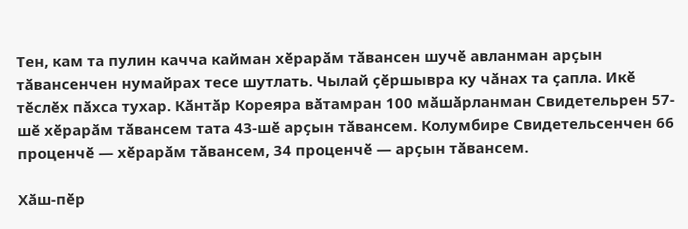Тен, кам та пулин качча кайман хӗрарӑм тӑвансен шучӗ авланман арҫын тӑвансенчен нумайрах тесе шутлать. Чылай ҫӗршывра ку чӑнах та ҫапла. Икӗ тӗслӗх пӑхса тухар. Кӑнтӑр Кореяра вӑтамран 100 мӑшӑрланман Свидетельрен 57-шӗ хӗрарӑм тӑвансем тата 43-шӗ арҫын тӑвансем. Колумбире Свидетельсенчен 66 проценчӗ — хӗрарӑм тӑвансем, 34 проценчӗ — арҫын тӑвансем.

Хӑш-пӗр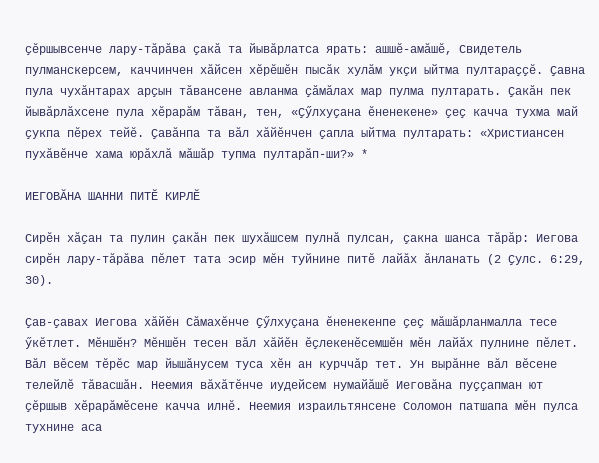ҫӗршывсенче лару-тӑрӑва ҫакӑ та йывӑрлатса ярать: ашшӗ-амӑшӗ, Свидетель пулманскерсем, каччинчен хӑйсен хӗрӗшӗн пысӑк хулӑм укҫи ыйтма пултараҫҫӗ. Ҫавна пула чухӑнтарах арҫын тӑвансене авланма ҫӑмӑлах мар пулма пултарать. Ҫакӑн пек йывӑрлӑхсене пула хӗрарӑм тӑван, тен, «Ҫӳлхуҫана ӗненекене» ҫеҫ качча тухма май ҫукпа пӗрех тейӗ. Ҫавӑнпа та вӑл хӑйӗнчен ҫапла ыйтма пултарать: «Христиансен пухӑвӗнче хама юрӑхлӑ мӑшӑр тупма пултарӑп-ши?» *

ИЕГОВӐНА ШАННИ ПИТӖ КИРЛӖ

Сирӗн хӑҫан та пулин ҫакӑн пек шухӑшсем пулнӑ пулсан, ҫакна шанса тӑрӑр: Иегова сирӗн лару-тӑрӑва пӗлет тата эсир мӗн туйнине питӗ лайӑх ӑнланать (2 Ҫулс. 6:29, 30).

Ҫав-ҫавах Иегова хӑйӗн Сӑмахӗнче Ҫӳлхуҫана ӗненекенпе ҫеҫ мӑшӑрланмалла тесе ӳкӗтлет. Мӗншӗн? Мӗншӗн тесен вӑл хӑйӗн ӗҫлекенӗсемшӗн мӗн лайӑх пулнине пӗлет. Вӑл вӗсем тӗрӗс мар йышӑнусем туса хӗн ан курччӑр тет. Ун вырӑнне вӑл вӗсене телейлӗ тӑвасшӑн. Неемия вӑхӑтӗнче иудейсем нумайӑшӗ Иеговӑна пуҫҫапман ют ҫӗршыв хӗрарӑмӗсене качча илнӗ. Неемия израильтянсене Соломон патшапа мӗн пулса тухнине аса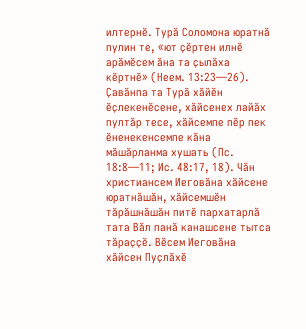илтернӗ. Турӑ Соломона юратнӑ пулин те, «ют ҫӗртен илнӗ арӑмӗсем ӑна та ҫылӑха кӗртнӗ» (Неем. 13:23—26). Ҫавӑнпа та Турӑ хӑйӗн ӗҫлекенӗсене, хӑйсенех лайӑх пултӑр тесе, хӑйсемпе пӗр пек ӗненекенсемпе кӑна мӑшӑрланма хушать (Пс. 18:8—11; Ис. 48:17, 18). Чӑн христиансем Иеговӑна хӑйсене юратнӑшӑн, хӑйсемшӗн тӑрӑшнӑшӑн питӗ пархатарлӑ тата Вӑл панӑ канашсене тытса тӑраҫҫӗ. Вӗсем Иеговӑна хӑйсен Пуҫлӑхӗ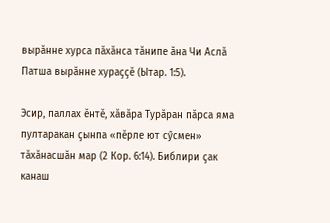вырӑнне хурса пӑхӑнса тӑнипе ӑна Чи Аслӑ Патша вырӑнне хураҫҫӗ (Ытар. 1:5).

Эсир, паллах ӗнтӗ, хӑвӑра Турӑран пӑрса яма пултаракан ҫынпа «пӗрле ют сӳсмен» тӑхӑнасшӑн мар (2 Кор. 6:14). Библири ҫак канаш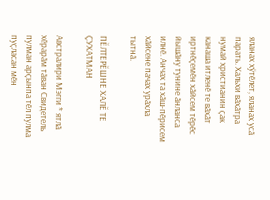яланах хӳтӗлет, яланах усӑ парать. Хальхи вӑхӑтра нумай христианин ҫак канаша итленӗ те вӑхӑт иртнӗҫемӗн хӑйсем тӗрӗс йышӑну тунине ӑнланса илнӗ. Анчах та хӑш-пӗрисем хӑйсене пачах урӑхла тытнӑ.

ПӖЛТЕРӖШНЕ ХАЛӖ ТЕ ҪУХАТМАН

Австралири Мэгги * ятлӑ хӗрарӑм тӑван Свидетель пулман арҫынпа тӗл пулма пуҫласан мӗн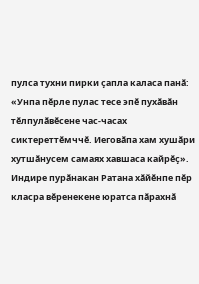пулса тухни пирки ҫапла каласа панӑ: «Унпа пӗрле пулас тесе эпӗ пухӑвӑн тӗлпулӑвӗсене час-часах сиктереттӗмччӗ. Иеговӑпа хам хушӑри хутшӑнусем самаях хавшаса кайрӗҫ». Индире пурӑнакан Ратана хӑйӗнпе пӗр класра вӗренекене юратса пӑрахнӑ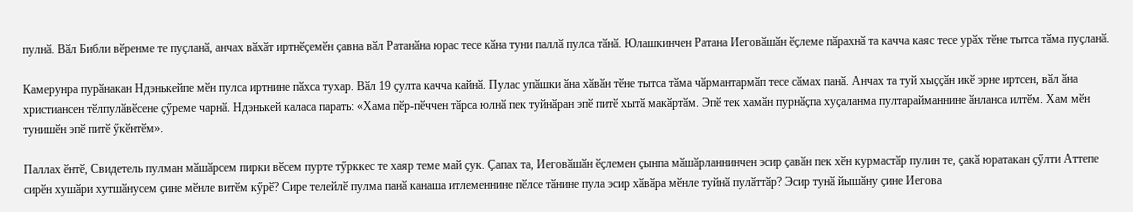пулнӑ. Вӑл Библи вӗренме те пуҫланӑ, анчах вӑхӑт иртнӗҫемӗн ҫавна вӑл Ратанӑна юрас тесе кӑна туни паллӑ пулса тӑнӑ. Юлашкинчен Ратана Иеговӑшӑн ӗҫлеме пӑрахнӑ та качча каяс тесе урӑх тӗне тытса тӑма пуҫланӑ.

Камерунра пурӑнакан Ндэнькейпе мӗн пулса иртнине пӑхса тухар. Вӑл 19 ҫулта качча кайнӑ. Пулас упӑшки ӑна хӑвӑн тӗне тытса тӑма чӑрмантармӑп тесе сӑмах панӑ. Анчах та туй хыҫҫӑн икӗ эрне иртсен, вӑл ӑна христиансен тӗлпулӑвӗсене ҫӳреме чарнӑ. Ндэнькей каласа парать: «Хама пӗр-пӗччен тӑрса юлнӑ пек туйнӑран эпӗ питӗ хытӑ макӑртӑм. Эпӗ тек хамӑн пурнӑҫпа хуҫаланма пултарайманнине ӑнланса илтӗм. Хам мӗн тунишӗн эпӗ питӗ ӳкӗнтӗм».

Паллах ӗнтӗ, Свидетель пулман мӑшӑрсем пирки вӗсем пурте тӳрккес те хаяр теме май ҫук. Ҫапах та, Иеговӑшӑн ӗҫлемен ҫынпа мӑшӑрланнинчен эсир ҫавӑн пек хӗн курмастӑр пулин те, ҫакӑ юратакан ҫӳлти Аттепе сирӗн хушӑри хутшӑнусем ҫине мӗнле витӗм кӳрӗ? Сире телейлӗ пулма панӑ канаша итлеменнине пӗлсе тӑнине пула эсир хӑвӑра мӗнле туйнӑ пулӑттӑр? Эсир тунӑ йышӑну ҫине Иегова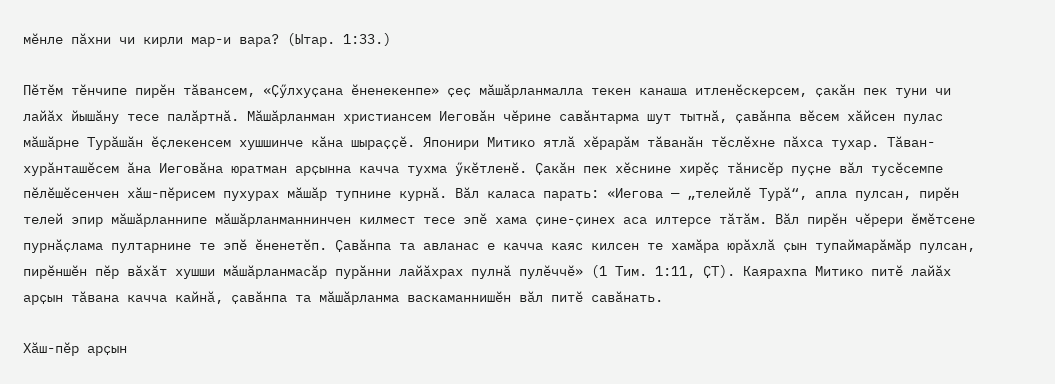мӗнле пӑхни чи кирли мар-и вара? (Ытар. 1:33.)

Пӗтӗм тӗнчипе пирӗн тӑвансем, «Ҫӳлхуҫана ӗненекенпе» ҫеҫ мӑшӑрланмалла текен канаша итленӗскерсем, ҫакӑн пек туни чи лайӑх йышӑну тесе палӑртнӑ. Мӑшӑрланман христиансем Иеговӑн чӗрине савӑнтарма шут тытнӑ, ҫавӑнпа вӗсем хӑйсен пулас мӑшӑрне Турӑшӑн ӗҫлекенсем хушшинче кӑна шыраҫҫӗ. Японири Митико ятлӑ хӗрарӑм тӑванӑн тӗслӗхне пӑхса тухар. Тӑван-хурӑнташӗсем ӑна Иеговӑна юратман арҫынна качча тухма ӳкӗтленӗ. Ҫакӑн пек хӗснине хирӗҫ тӑнисӗр пуҫне вӑл тусӗсемпе пӗлӗшӗсенчен хӑш-пӗрисем пухурах мӑшӑр тупнине курнӑ. Вӑл каласа парать: «Иегова — „телейлӗ Турӑ“, апла пулсан, пирӗн телей эпир мӑшӑрланнипе мӑшӑрланманнинчен килмест тесе эпӗ хама ҫине-ҫинех аса илтерсе тӑтӑм. Вӑл пирӗн чӗрери ӗмӗтсене пурнӑҫлама пултарнине те эпӗ ӗненетӗп. Ҫавӑнпа та авланас е качча каяс килсен те хамӑра юрӑхлӑ ҫын тупаймарӑмӑр пулсан, пирӗншӗн пӗр вӑхӑт хушши мӑшӑрланмасӑр пурӑнни лайӑхрах пулнӑ пулӗччӗ» (1 Тим. 1:11, ҪТ). Каярахпа Митико питӗ лайӑх арҫын тӑвана качча кайнӑ, ҫавӑнпа та мӑшӑрланма васкаманнишӗн вӑл питӗ савӑнать.

Хӑш-пӗр арҫын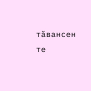тӑвансен те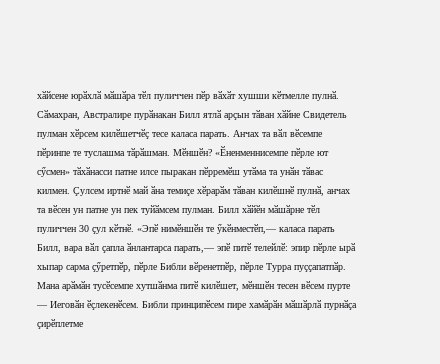хӑйсене юрӑхлӑ мӑшӑра тӗл пуличчен пӗр вӑхӑт хушши кӗтмелле пулнӑ. Сӑмахран, Австралире пурӑнакан Билл ятлӑ арҫын тӑван хӑйне Свидетель пулман хӗрсем килӗшетчӗҫ тесе каласа парать. Анчах та вӑл вӗсемпе пӗринпе те туслашма тӑрӑшман. Мӗншӗн? «Ӗненменнисемпе пӗрле ют сӳсмен» тӑхӑнасси патне илсе пыракан пӗрремӗш утӑма та унӑн тӑвас килмен. Ҫулсем иртнӗ май ӑна темиҫе хӗрарӑм тӑван килӗшнӗ пулнӑ, анчах та вӗсен ун патне ун пек туйӑмсем пулман. Билл хӑйӗн мӑшӑрне тӗл пуличчен 30 ҫул кӗтнӗ. «Эпӗ нимӗншӗн те ӳкӗнместӗп,— каласа парать Билл, вара вӑл ҫапла ӑнлантарса парать,— эпӗ питӗ телейлӗ: эпир пӗрле ырӑ хыпар сарма ҫӳретпӗр, пӗрле Библи вӗренетпӗр, пӗрле Турра пуҫҫапатпӑр. Мана арӑмӑн тусӗсемпе хутшӑнма питӗ килӗшет, мӗншӗн тесен вӗсем пурте — Иеговӑн ӗҫлекенӗсем. Библи принципӗсем пире хамӑрӑн мӑшӑрлӑ пурнӑҫа ҫирӗплетме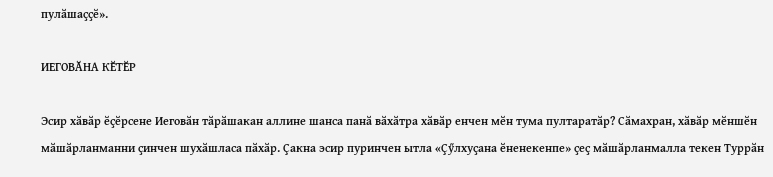пулӑшаҫҫӗ».

ИЕГОВӐНА КӖТӖР

Эсир хӑвӑр ӗҫӗрсене Иеговӑн тӑрӑшакан аллине шанса панӑ вӑхӑтра хӑвӑр енчен мӗн тума пултаратӑр? Сӑмахран, хӑвӑр мӗншӗн мӑшӑрланманни ҫинчен шухӑшласа пӑхӑр. Ҫакна эсир пуринчен ытла «Ҫӳлхуҫана ӗненекенпе» ҫеҫ мӑшӑрланмалла текен Туррӑн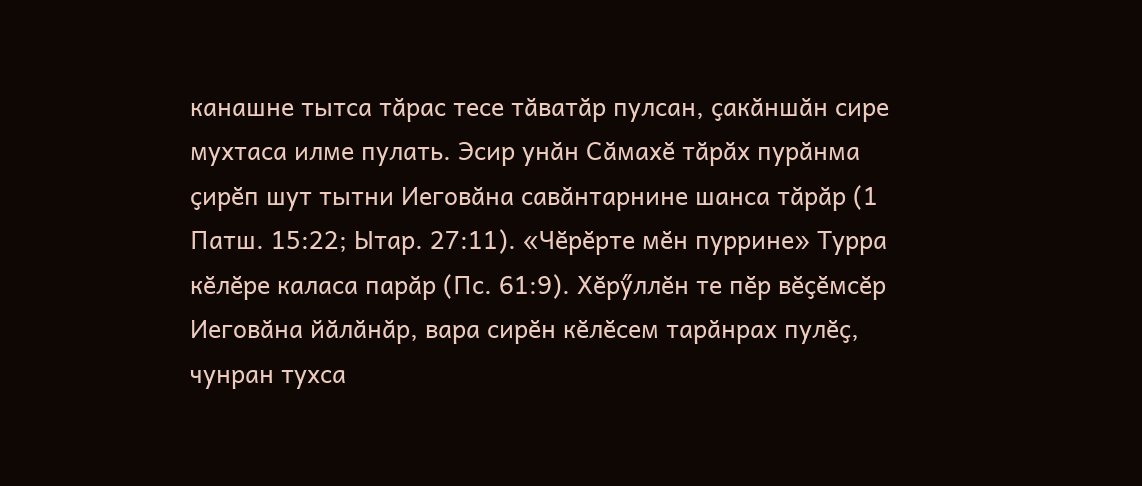канашне тытса тӑрас тесе тӑватӑр пулсан, ҫакӑншӑн сире мухтаса илме пулать. Эсир унӑн Сӑмахӗ тӑрӑх пурӑнма ҫирӗп шут тытни Иеговӑна савӑнтарнине шанса тӑрӑр (1 Патш. 15:22; Ытар. 27:11). «Чӗрӗрте мӗн пуррине» Турра кӗлӗре каласа парӑр (Пс. 61:9). Хӗрӳллӗн те пӗр вӗҫӗмсӗр Иеговӑна йӑлӑнӑр, вара сирӗн кӗлӗсем тарӑнрах пулӗҫ, чунран тухса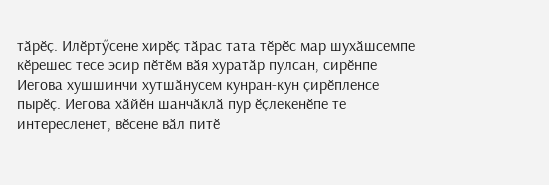тӑрӗҫ. Илӗртӳсене хирӗҫ тӑрас тата тӗрӗс мар шухӑшсемпе кӗрешес тесе эсир пӗтӗм вӑя хуратӑр пулсан, сирӗнпе Иегова хушшинчи хутшӑнусем кунран-кун ҫирӗпленсе пырӗҫ. Иегова хӑйӗн шанчӑклӑ пур ӗҫлекенӗпе те интересленет, вӗсене вӑл питӗ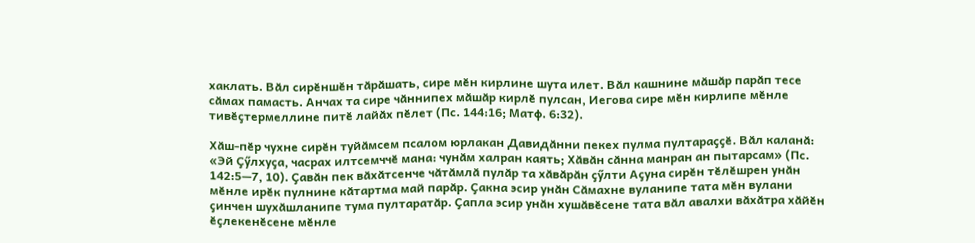хаклать. Вӑл сирӗншӗн тӑрӑшать, сире мӗн кирлине шута илет. Вӑл кашнине мӑшӑр парӑп тесе сӑмах памасть. Анчах та сире чӑннипех мӑшӑр кирлӗ пулсан, Иегова сире мӗн кирлипе мӗнле тивӗҫтермеллине питӗ лайӑх пӗлет (Пс. 144:16; Матф. 6:32).

Хӑш-пӗр чухне сирӗн туйӑмсем псалом юрлакан Давидӑнни пекех пулма пултараҫҫӗ. Вӑл каланӑ: «Эй Ҫӳлхуҫа, часрах илтсемччӗ мана: чунӑм халран каять; Хӑвӑн сӑнна манран ан пытарсам» (Пс. 142:5—7, 10). Ҫавӑн пек вӑхӑтсенче чӑтӑмлӑ пулӑр та хӑвӑрӑн ҫӳлти Аҫуна сирӗн тӗлӗшрен унӑн мӗнле ирӗк пулнине кӑтартма май парӑр. Ҫакна эсир унӑн Сӑмахне вуланипе тата мӗн вулани ҫинчен шухӑшланипе тума пултаратӑр. Ҫапла эсир унӑн хушӑвӗсене тата вӑл авалхи вӑхӑтра хӑйӗн ӗҫлекенӗсене мӗнле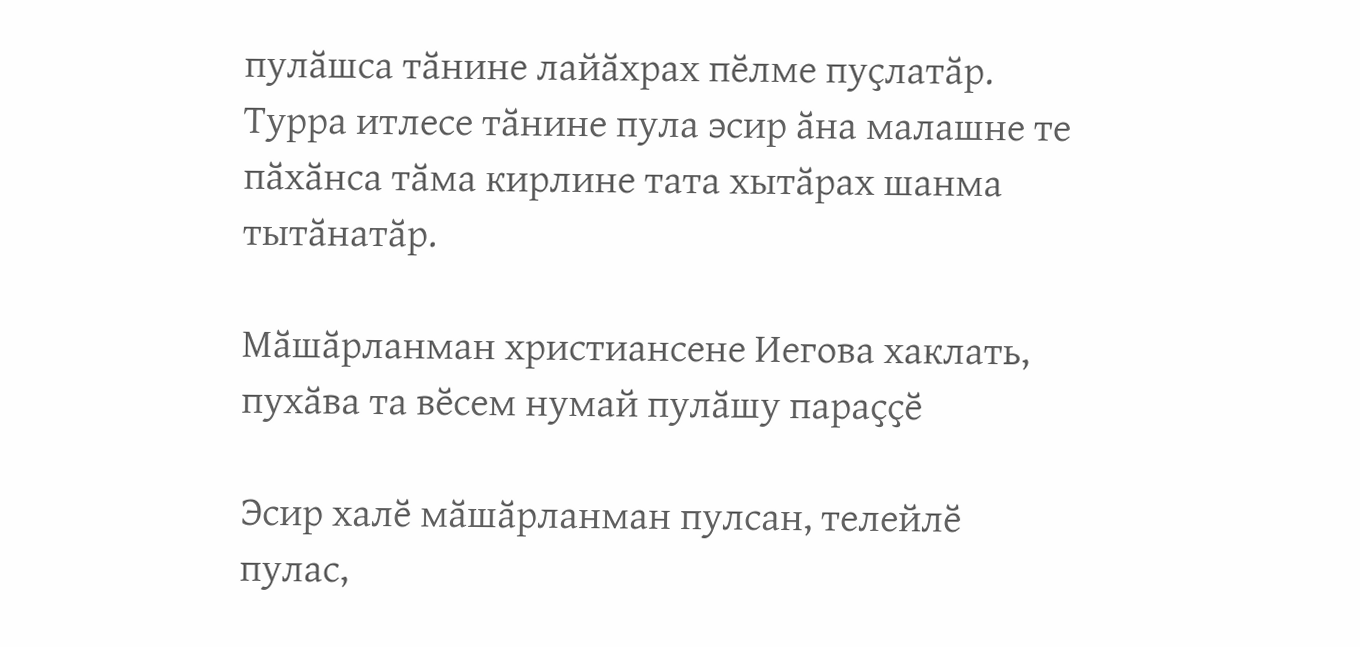пулӑшса тӑнине лайӑхрах пӗлме пуҫлатӑр. Турра итлесе тӑнине пула эсир ӑна малашне те пӑхӑнса тӑма кирлине тата хытӑрах шанма тытӑнатӑр.

Мӑшӑрланман христиансене Иегова хаклать, пухӑва та вӗсем нумай пулӑшу параҫҫӗ

Эсир халӗ мӑшӑрланман пулсан, телейлӗ пулас,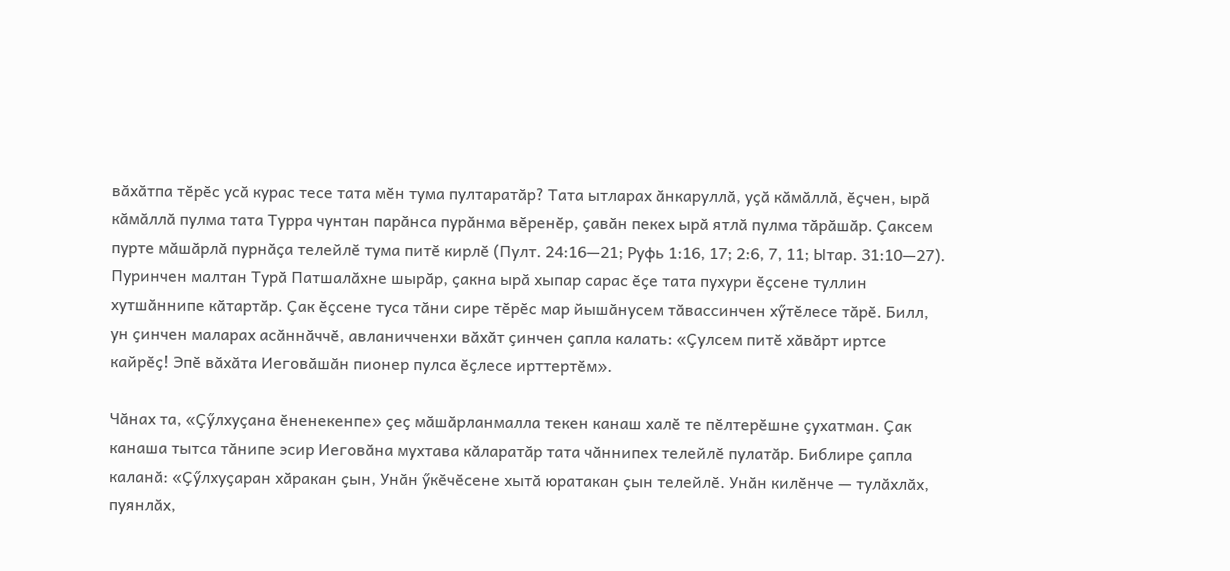вӑхӑтпа тӗрӗс усӑ курас тесе тата мӗн тума пултаратӑр? Тата ытларах ӑнкаруллӑ, уҫӑ кӑмӑллӑ, ӗҫчен, ырӑ кӑмӑллӑ пулма тата Турра чунтан парӑнса пурӑнма вӗренӗр, ҫавӑн пекех ырӑ ятлӑ пулма тӑрӑшӑр. Ҫаксем пурте мӑшӑрлӑ пурнӑҫа телейлӗ тума питӗ кирлӗ (Пулт. 24:16—21; Руфь 1:16, 17; 2:6, 7, 11; Ытар. 31:10—27). Пуринчен малтан Турӑ Патшалӑхне шырӑр, ҫакна ырӑ хыпар сарас ӗҫе тата пухури ӗҫсене туллин хутшӑннипе кӑтартӑр. Ҫак ӗҫсене туса тӑни сире тӗрӗс мар йышӑнусем тӑвассинчен хӳтӗлесе тӑрӗ. Билл, ун ҫинчен маларах асӑннӑччӗ, авланичченхи вӑхӑт ҫинчен ҫапла калать: «Ҫулсем питӗ хӑвӑрт иртсе кайрӗҫ! Эпӗ вӑхӑта Иеговӑшӑн пионер пулса ӗҫлесе ирттертӗм».

Чӑнах та, «Ҫӳлхуҫана ӗненекенпе» ҫеҫ мӑшӑрланмалла текен канаш халӗ те пӗлтерӗшне ҫухатман. Ҫак канаша тытса тӑнипе эсир Иеговӑна мухтава кӑларатӑр тата чӑннипех телейлӗ пулатӑр. Библире ҫапла каланӑ: «Ҫӳлхуҫаран хӑракан ҫын, Унӑн ӳкӗчӗсене хытӑ юратакан ҫын телейлӗ. Унӑн килӗнче — тулӑхлӑх, пуянлӑх,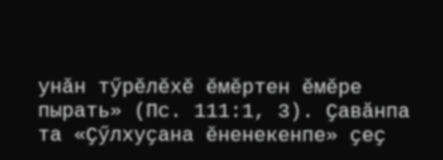унӑн тӳрӗлӗхӗ ӗмӗртен ӗмӗре пырать» (Пс. 111:1, 3). Ҫавӑнпа та «Ҫӳлхуҫана ӗненекенпе» ҫеҫ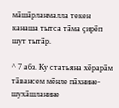мӑшӑрланмалла текен канаша тытса тӑма ҫирӗп шут тытӑр.

^ 7 абз. Ку статьяна хӗрарӑм тӑвансем мӗнле пӑхнине-шухӑшланине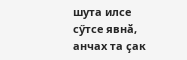шута илсе сӳтсе явнӑ, анчах та ҫак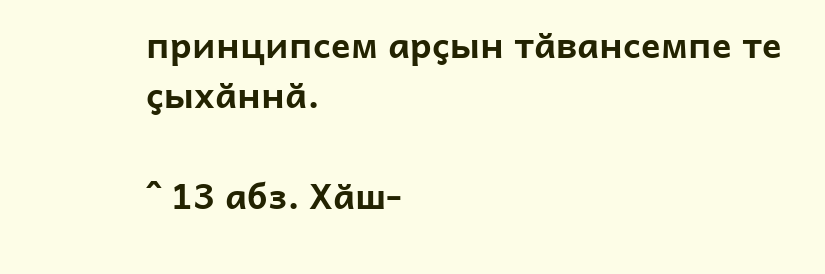принципсем арҫын тӑвансемпе те ҫыхӑннӑ.

^ 13 абз. Хӑш-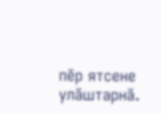пӗр ятсене улӑштарнӑ.